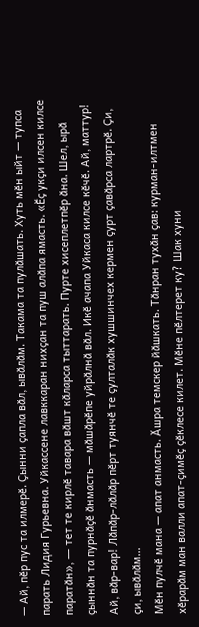— Ай, пӗр пус та илмерӗ. Ҫынни ҫапла вӑл, ывӑлӑм. Такама та пулӑшать. Хуть мӗн ыйт — тупса парать Лидия Гурьевна. Уйкассене лавккаран нихҫан та пуш алӑпа ямасть. «Ӗҫ укҫи илсен килсе паратӑн», ― тет те кирлӗ тавара вӑшт кӑларса тыттарать. Пурте хисеплетпӗр ӑна. Шел, ырӑ ҫыннӑн та пурнӑҫӗ ӑнмасть — мӑшӑрӗпе уйрӑлнӑ вӑл. Икӗ ачапа Уйкаса килсе кӗчӗ. Ай, маттур! Ай, вӑр-вар! Лӑпӑр-лӑлӑр пӗрт туянчӗ те ҫулталӑк хушшинчех кермен ҫурт ҫавӑрса лартрӗ. Ҫи, ҫи, ывӑлӑм…
Мӗн пулчӗ мана — апат анмасть. Ӑшра темскер йӑшкать. Тӑнран тухӑн ҫав: курман-илтмен хӗрарӑм ман валли апат-ҫимӗҫ ҫӗклесе килет. Мӗне пӗлтерет ку? Шак хуни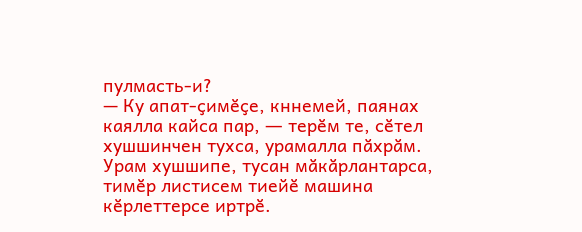пулмасть-и?
— Ку апат-ҫимӗҫе, кннемей, паянах каялла кайса пар, ― терӗм те, сӗтел хушшинчен тухса, урамалла пӑхрӑм. Урам хушшипе, тусан мӑкӑрлантарса, тимӗр листисем тиейӗ машина кӗрлеттерсе иртрӗ.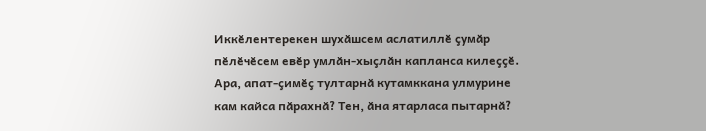Иккӗлентерекен шухӑшсем аслатиллӗ ҫумӑр пӗлӗчӗсем евӗр умлӑн-хыҫлӑн капланса килеҫҫӗ. Ара, апат-ҫимӗҫ тултарнӑ кутамккана улмурине кам кайса пӑрахнӑ? Тен, ӑна ятарласа пытарнӑ?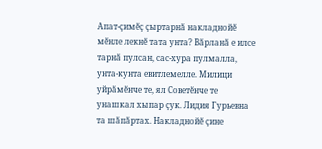Апат-ҫимӗҫ ҫыртарнӑ накладнойӗ мӗнле лекнӗ тата унта? Вӑрланӑ е илсе тарнӑ пулсан, сас-хура пулмалла, унта-кунта евитлемелле. Милици уйрӑмӗнче те, ял Советӗнче те унашкал хыпар ҫук. Лидия Гурьевна та шӑпӑртах. Накладнойӗ ҫине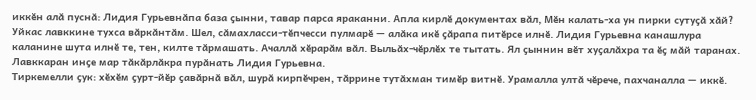иккӗн алӑ пуснӑ: Лидия Гурьевнӑпа база ҫынни, тавар парса яраканни. Апла кирлӗ документах вӑл, Мӗн калать-ха ун пирки сутуҫӑ хӑй?
Уйкас лавккине тухса вӑркӑнтӑм. Шел, сӑмахласси-тӗпчесси пулмарӗ — алӑка икӗ ҫӑрапа питӗрсе илнӗ. Лидия Гурьевна канашлура каланине шута илнӗ те, тен, килте тӑрмашать. Ачаллӑ хӗрарӑм вӑл. Выльӑх-чӗрлӗх те тытать. Ял ҫыннин вӗт хуҫалӑхра та ӗҫ мӑй таранах.
Лавккаран инҫе мар тӑкӑрлӑкра пурӑнать Лидия Гурьевна.
Тиркемелли ҫук: хӗхӗм ҫурт-йӗр ҫавӑрнӑ вӑл, шурӑ кирпӗчрен, тӑррине тутӑхман тимӗр витнӗ. Урамалла ултӑ чӗрече, пахчаналла — иккӗ.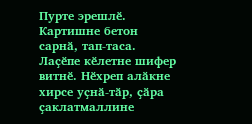Пурте эрешлӗ. Картишне бетон сарнӑ, тап-таса. Лаҫӗпе кӗлетне шифер витнӗ. Нӗхреп алӑкне хирсе уҫнӑ-тӑр, ҫӑра ҫаклатмаллине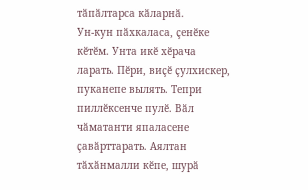тӑпӑлтарса кӑларнӑ.
Ун-кун пӑхкаласа, ҫенӗке кӗтӗм. Унта икӗ хӗрача ларать. Пӗри, виҫӗ ҫулхискер, пуканепе вылять. Тепри пиллӗксенче пулӗ. Вӑл чӑматанти япаласене ҫавӑрттарать. Аялтан тӑхӑнмалли кӗпе, шурӑ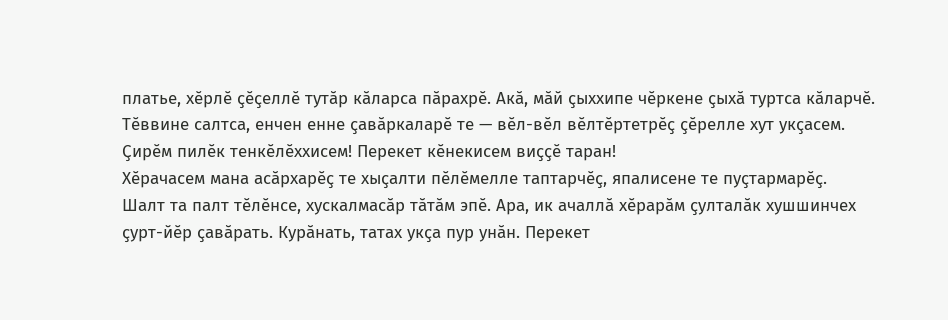платье, хӗрлӗ ҫӗҫеллӗ тутӑр кӑларса пӑрахрӗ. Акӑ, мӑй ҫыххипе чӗркене ҫыхӑ туртса кӑларчӗ. Тӗввине салтса, енчен енне ҫавӑркаларӗ те — вӗл-вӗл вӗлтӗртетрӗҫ ҫӗрелле хут укҫасем. Ҫирӗм пилӗк тенкӗлӗххисем! Перекет кӗнекисем виҫҫӗ таран!
Хӗрачасем мана асӑрхарӗҫ те хыҫалти пӗлӗмелле таптарчӗҫ, япалисене те пуҫтармарӗҫ.
Шалт та палт тӗлӗнсе, хускалмасӑр тӑтӑм эпӗ. Ара, ик ачаллӑ хӗрарӑм ҫулталӑк хушшинчех ҫурт-йӗр ҫавӑрать. Курӑнать, татах укҫа пур унӑн. Перекет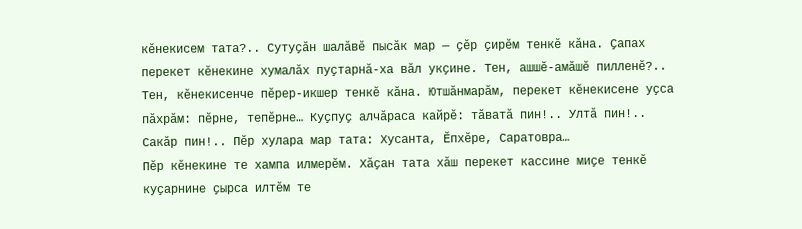кӗнекисем тата?.. Сутуҫӑн шалӑвӗ пысӑк мар — ҫӗр ҫирӗм тенкӗ кӑна. Ҫапах перекет кӗнекине хумалӑх пуҫтарнӑ-ха вӑл укҫине. Тен, ашшӗ-амӑшӗ пилленӗ?.. Тен, кӗнекисенче пӗрер-икшер тенкӗ кӑна. Ютшӑнмарӑм, перекет кӗнекисене уҫса пӑхрӑм: пӗрне, тепӗрне… Куҫпуҫ алчӑраса кайрӗ: тӑватӑ пин!.. Ултӑ пин!.. Сакӑр пин!.. Пӗр хулара мар тата: Хусанта, Ӗпхӗре, Саратовра…
Пӗр кӗнекине те хампа илмерӗм. Хӑҫан тата хӑш перекет кассине миҫе тенкӗ куҫарнине ҫырса илтӗм те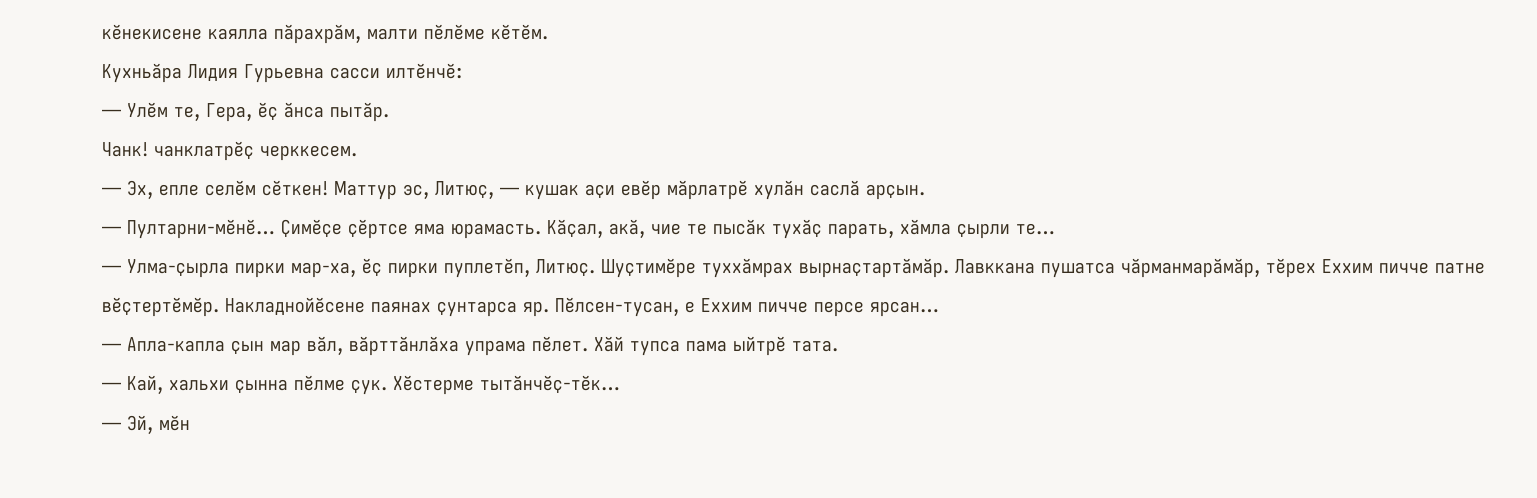кӗнекисене каялла пӑрахрӑм, малти пӗлӗме кӗтӗм.
Кухньӑра Лидия Гурьевна сасси илтӗнчӗ:
— Улӗм те, Гера, ӗҫ ӑнса пытӑр.
Чанк! чанклатрӗҫ черккесем.
— Эх, епле селӗм сӗткен! Маттур эс, Литюҫ, ― кушак аҫи евӗр мӑрлатрӗ хулӑн саслӑ арҫын.
— Пултарни-мӗнӗ… Ҫимӗҫе ҫӗртсе яма юрамасть. Кӑҫал, акӑ, чие те пысӑк тухӑҫ парать, хӑмла ҫырли те…
— Улма-ҫырла пирки мар-ха, ӗҫ пирки пуплетӗп, Литюҫ. Шуҫтимӗре туххӑмрах вырнаҫтартӑмӑр. Лавккана пушатса чӑрманмарӑмӑр, тӗрех Еххим пичче патне вӗҫтертӗмӗр. Накладнойӗсене паянах ҫунтарса яр. Пӗлсен-тусан, е Еххим пичче персе ярсан…
— Апла-капла ҫын мар вӑл, вӑрттӑнлӑха упрама пӗлет. Хӑй тупса пама ыйтрӗ тата.
— Кай, хальхи ҫынна пӗлме ҫук. Хӗстерме тытӑнчӗҫ-тӗк…
— Эй, мӗн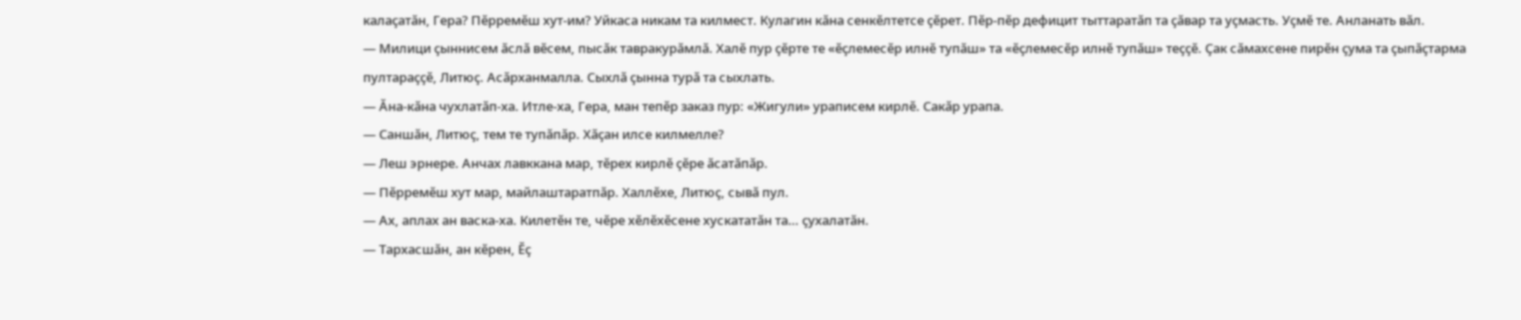калаҫатӑн, Гера? Пӗрремӗш хут-им? Уйкаса никам та килмест. Кулагин кӑна сенкӗлтетсе ҫӗрет. Пӗр-пӗр дефицит тыттаратӑп та ҫӑвар та уҫмасть. Уҫмӗ те. Анланать вӑл.
— Милици ҫыннисем ӑслӑ вӗсем, пысӑк тавракурӑмлӑ. Халӗ пур ҫӗрте те «ӗҫлемесӗр илнӗ тупӑш» та «ӗҫлемесӗр илнӗ тупӑш» теҫҫӗ. Ҫак сӑмахсене пирӗн ҫума та ҫыпӑҫтарма пултараҫҫӗ, Литюҫ. Асӑрханмалла. Сыхлӑ ҫынна турӑ та сыхлать.
— Ӑна-кӑна чухлатӑп-ха. Итле-ха, Гера, ман тепӗр заказ пур: «Жигули» ураписем кирлӗ. Сакӑр урапа.
— Саншӑн, Литюҫ, тем те тупӑпӑр. Хӑҫан илсе килмелле?
— Леш эрнере. Анчах лавккана мар, тӗрех кирлӗ ҫӗре ӑсатӑпӑр.
— Пӗрремӗш хут мар, майлаштаратпӑр. Халлӗхе, Литюҫ, сывӑ пул.
— Ах, аплах ан васка-ха. Килетӗн те, чӗре хӗлӗхӗсене хускататӑн та… ҫухалатӑн.
— Тархасшӑн, ан кӗрен, Ӗҫ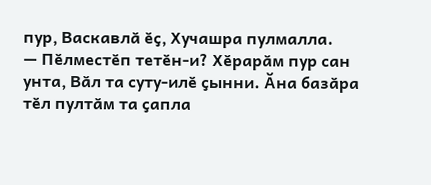пур, Васкавлӑ ӗҫ, Хучашра пулмалла.
— Пӗлместӗп тетӗн-и? Хӗрарӑм пур сан унта, Вӑл та суту-илӗ ҫынни. Ӑна базӑра тӗл пултӑм та ҫапла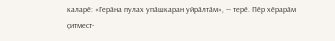каларӗ: «Герӑна пулах упӑшкаран уйрӑлтӑм», ― терӗ. Пӗр хӗрарӑм ҫитмест-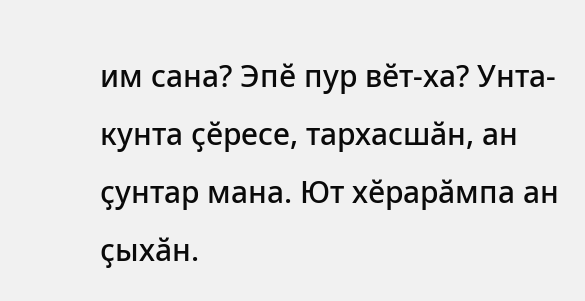им сана? Эпӗ пур вӗт-ха? Унта-кунта ҫӗресе, тархасшӑн, ан ҫунтар мана. Ют хӗрарӑмпа ан ҫыхӑн.